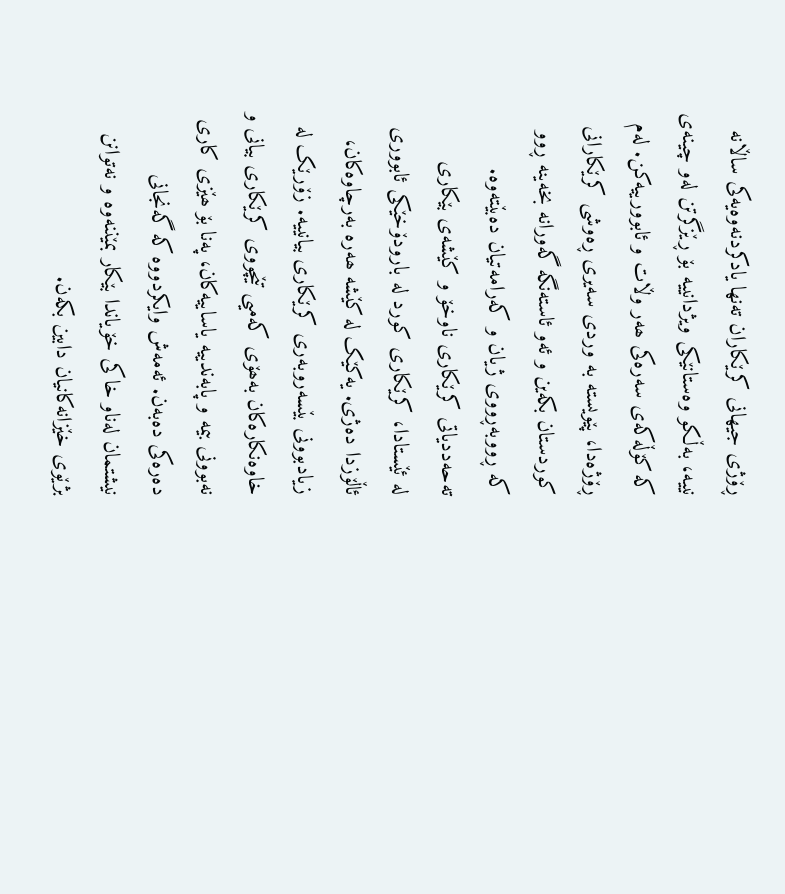ڕۆژی جیھانی کرێکاران تەنھا یادکردنەوەیەکی ساڵانە نییە، بەڵکو وەستانێکی ویژدانییە بۆ ڕێزگرتن لەو چینەی کە کۆڵەکەی سەرەکی ھەر وڵات و ئابوورییەکن. لەم ڕۆژەدا، پێویستە بە وردی سەیری ڕەوشی کرێکارانی کوردستان بکەین و ئەو ئاستەنگە گەورانە بخەینە ڕوو کە ڕووبەڕووی ژیان و کەرامەتیان دەبێتەوە.
تەحەددیاتی کرێکاری ناوخۆ و کێشەی بێکاری
لە ئێستادا، کرێکاری کورد لە بارودۆخێکی ئابووری ئاڵۆزدا دەژی. یەکێک لە کێشە ھەرە بەرچاوەکان، زیادبوونی بێسەروبەری کرێکاری بیانییە. زۆرێک لە خاوەنکارەکان بەھۆی کەمیی تێچووی کرێکاری بیانی و نەبوونی بیمە و پابەندییە یاساییەکان، پەنا بۆ ھێزی کاری دەرەکی دەبەن. ئەمەش وایکردووە کە گەنجانی نیشتمان لەناو خاکی خۆیاندا بێکار بمێننەوە و نەتوانن بژێوی خێزانەکانیان دابین بکەن.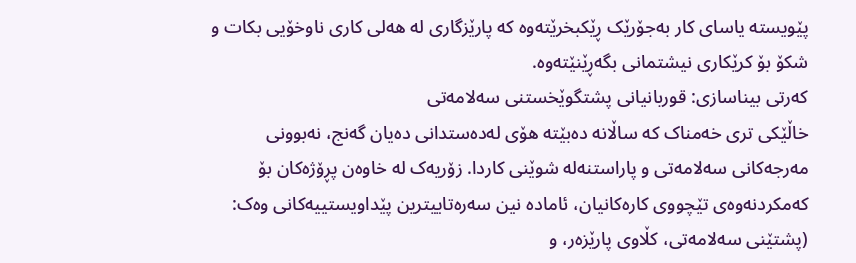پێویستە یاسای کار بەجۆرێک ڕێکبخرێتەوە کە پارێزگاری لە ھەلی کاری ناوخۆیی بکات و شکۆ بۆ کرێکاری نیشتمانی بگەڕێنێتەوە.
کەرتی بیناسازی: قوربانیانی پشتگوێخستنی سەلامەتی
خاڵێکی تری خەمناک کە ساڵانە دەبێتە ھۆی لەدەستدانی دەیان گەنج، نەبوونی مەرجەکانی سەلامەتی و پاراستنەلە شوێنی کاردا. زۆریەک لە خاوەن پڕۆژەکان بۆ کەمکردنەوەی تێچووی کارەکانیان، ئامادە نین سەرەتاییترین پێداویستییەکانی وەک: (پشتێنی سەلامەتی، کڵاوی پارێزەر، و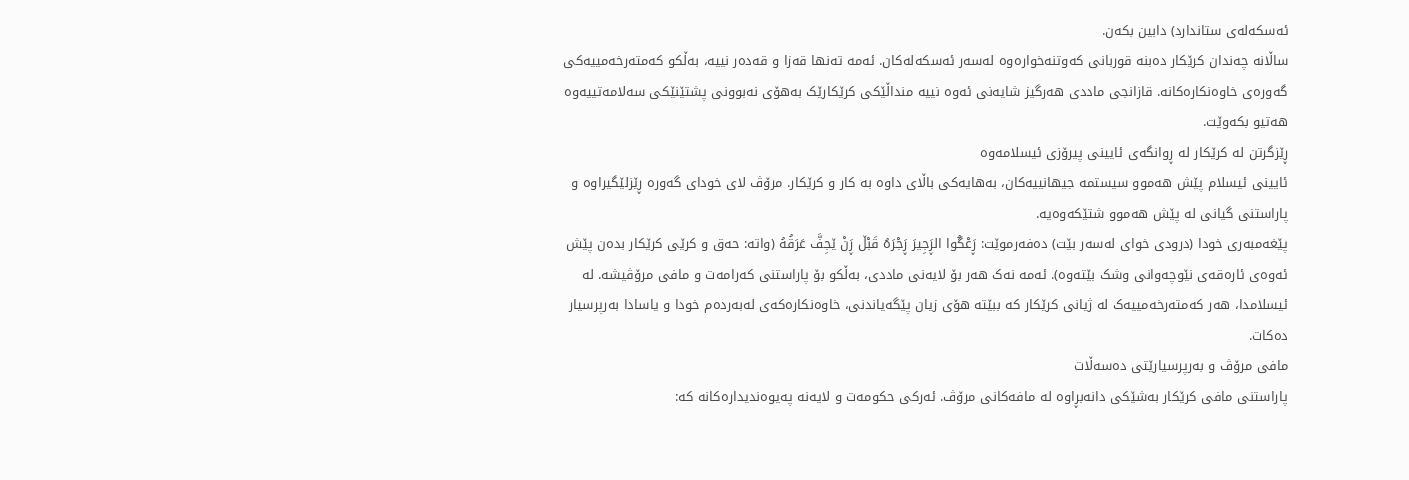ئەسکەلەی ستاندارد) دابین بکەن.
ساڵانە چەندان کرێکار دەبنە قوربانی کەوتنەخوارەوە لەسەر ئەسکەلەکان. ئەمە تەنھا قەزا و قەدەر نییە، بەڵکو کەمتەرخەمییەکی گەورەی خاوەنکارەکانە. قازانجی ماددی ھەرگیز شایەنی ئەوە نییە منداڵێکی کرێکارێک بەھۆی نەبوونی پشتێنێکی سەلامەتییەوە ھەتیو بکەوێت.
ڕێزگرتن لە کرێکار لە ڕوانگەی ئایینی پیرۆزی ئیسلامەوە
ئایینی ئیسلام پێش ھەموو سیستمە جیھانییەکان، بەھایەکی باڵای داوە بە کار و کرێکار. مرۆڤ لای خودای گەورە ڕێزلێگیراوە و پاراستنی گیانی لە پێش ھەموو شتێکەوەیە.
پێغەمبەری خودا (درودی خوای لەسەر بێت) دەفەرموێت: ڕَعْگُوا الڕَجِیرَ ڕَجْرَەُ قَبْڵ ڕَنْ ێجِفَّ عَرَقُەُ (واتە: حەق و کرێی کرێکار بدەن پێش ئەوەی ئارەقەی نێوچەوانی وشک بێتەوە). ئەمە نەک ھەر بۆ لایەنی ماددی، بەڵکو بۆ پاراستنی کەرامەت و مافی مرۆڤیشە. لە ئیسلامدا، ھەر کەمتەرخەمییەک لە ژیانی کرێکار کە ببێتە ھۆی زیان پێگەیاندنی، خاوەنکارەکەی لەبەردەم خودا و یاسادا بەرپرسیار دەکات.
مافی مرۆڤ و بەرپرسیارێتی دەسەڵات
پاراستنی مافی کرێکار بەشێکی دانەبڕاوە لە مافەکانی مرۆڤ. ئەرکی حکومەت و لایەنە پەیوەندیدارەکانە کە: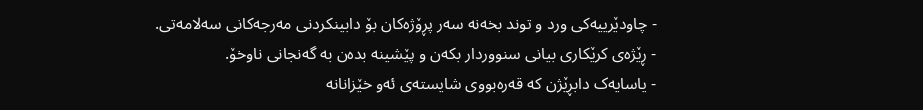- چاودێرییەکی ورد و توند بخەنە سەر پڕۆژەکان بۆ دابینکردنی مەرجەکانی سەلامەتی.
- ڕێژەی کرێکاری بیانی سنووردار بکەن و پێشینە بدەن بە گەنجانی ناوخۆ.
- یاسایەک دابڕێژن کە قەرەبووی شایستەی ئەو خێزانانە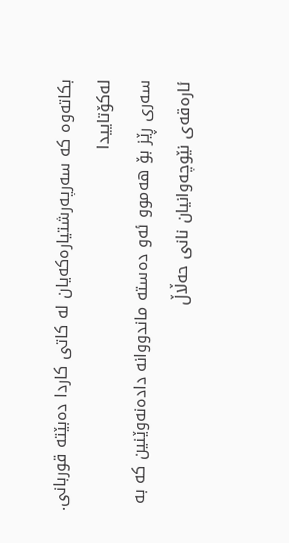بکاتەوە کە سەرپەرشتیارەکەیان لە کاتی کاردا دەبێتە قوربانی.
لەکۆتاییدا
سەری ڕێز بۆ ھەموو ئەو دەستە ماندووانە دادەنەوێنین کە بە ئارەقەی نێوچەوانیان نانی حەڵاڵ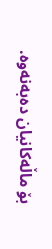بۆ ماڵەکانیان دەبەنەوە.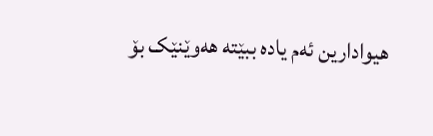ھیوادارین ئەم یادە ببێتە ھەوێنێک بۆ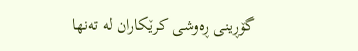گۆڕینی ڕەوشی کرێکاران لە تەنھا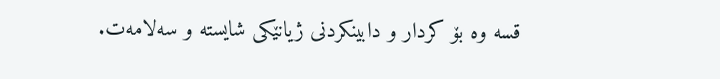قسە وە بۆ کردار و دابینکردنی ژیانێکی شایستە و سەلامەت.